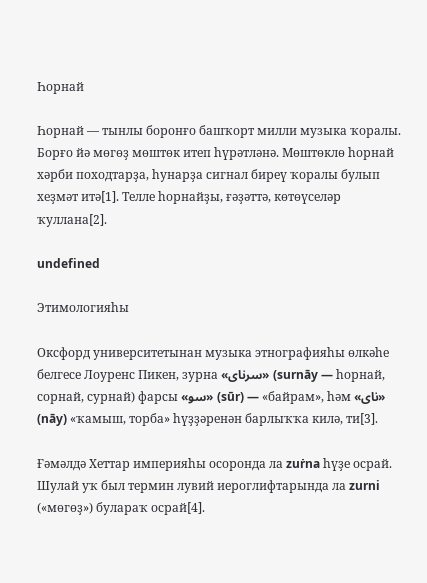Һорнай

Һорнай — тынлы боронғо башҡорт милли музыка ҡоралы. Борғо йә мөгөҙ мөштөк итеп һүрәтләнә. Мөштөклө һорнай хәрби походтарҙа, һунарҙа сигнал биреү ҡоралы булып хеҙмәт итә[1]. Телле һорнайҙы, ғәҙәттә, көтөүселәр ҡуллана[2].

undefined

Этимологияһы

Оксфорд университетынан музыка этнографияһы өлкәһе белгесе Лоуренс Пикен, зурна «سرنای» (surnāy — һорнай, сорнай, сурнай) фарсы «سو» (sūr) — «байрам», һәм «نای» (nāy) «ҡамыш, торба» һүҙҙәренән барлыҡҡа килә, ти[3].

Ғәмәлдә Хеттар империяһы осоронда ла zuṙna һүҙе осрай. Шулай уҡ был термин лувий иероглифтарында ла zurni («мөгөҙ») булараҡ осрай[4].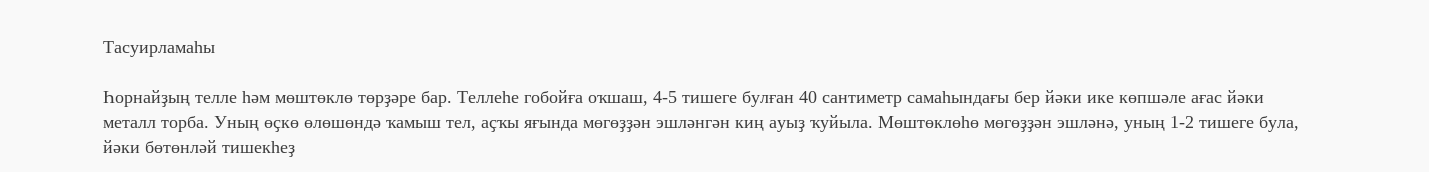Тасуирламаһы

Һорнайҙың телле һәм мөштөклө төрҙәре бар. Теллеһе гобойға оҡшаш, 4-5 тишеге булған 40 сантиметр самаһындағы бер йәки ике көпшәле ағас йәки металл торба. Уның өҫкө өлөшөндә ҡамыш тел, аҫҡы яғында мөгөҙҙән эшләнгән киң ауыҙ ҡуйыла. Мөштөклөһө мөгөҙҙән эшләнә, уның 1-2 тишеге була, йәки бөтөнләй тишекһеҙ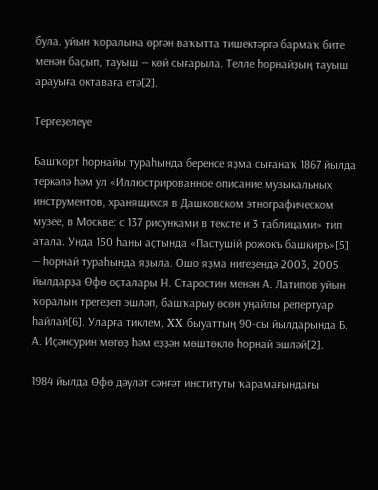була. уйын ҡоралына өргән ваҡытта тишектәргә бармаҡ бите менән баҫып, тауыш — көй сығарыла. Телле һорнайҙың тауыш арауыға октаваға етә[2].

Тергеҙелеүе

Башҡорт һорнайы тураһында беренсе яҙма сығанаҡ 1867 йылда теркәлә һәм ул «Иллюстрированное описание музыкальных инструментов, хранящихся в Дашковском этнографическом музее, в Москве: с 137 рисунками в тексте и 3 таблицами» тип атала. Унда 150 һаны аҫтында «Пастушiй рожокъ башкиръ»[5] — һорнай тураһында яҙыла. Ошо яҙма нигеҙендә 2003, 2005 йылдарҙа Өфө оҫталары Н. Старостин менән А. Латипов уйын ҡоралын трегеҙеп эшләп, башҡарыу өсөн уңайлы репертуар һайлай[6]. Уларға тиклем, XX быуаттың 90-сы йылдарында Б. А. Иҫәнсурин мөгөҙ һәм еҙҙән мөштөклө һорнай эшләй[2].

1984 йылда Өфө дәүләт сәнғәт институты ҡарамағындағы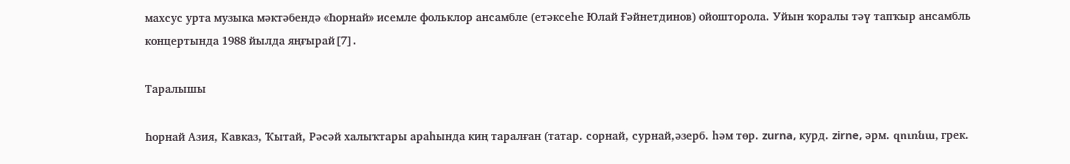махсус урта музыка мәктәбендә «Һорнай» исемле фольклор ансамбле (етәксеһе Юлай Ғәйнетдинов) ойошторола. Уйын ҡоралы тәү тапҡыр ансамбль концертында 1988 йылда яңғырай[7].

Таралышы

Һорнай Азия, Кавказ, Ҡытай, Рәсәй халыҡтары араһында киң таралған (татар. сорнай, сурнай,әзерб. һәм төр. zurna, курд. zirne, әрм. զուռնա, грек.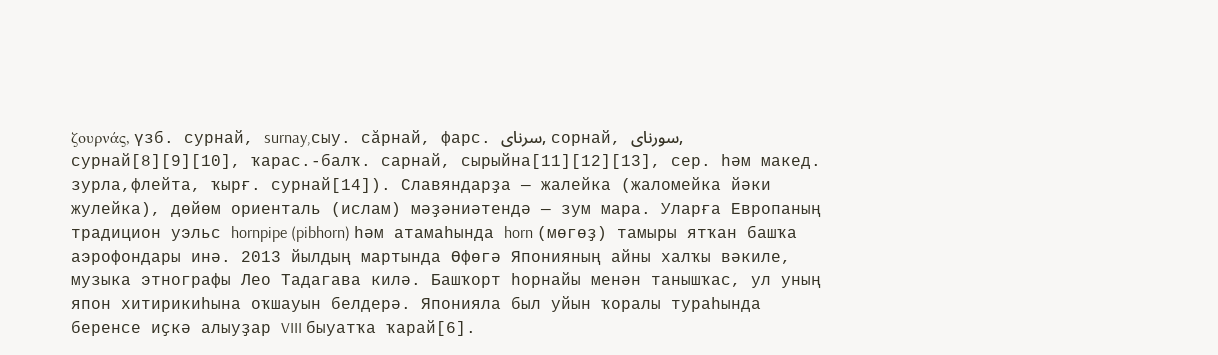ζουρνάς, үзб. сурнай, surnay,cыу. сӑрнай, фарс. سرنای, сорнай, سورنای, сурнай[8][9][10], ҡарас.-балҡ. сарнай, сырыйна[11][12][13], сер. һәм макед. зурла,флейта, ҡырғ. сурнай[14]). Славяндарҙа — жалейка (жаломейка йәки жулейка), дөйөм ориенталь (ислам) мәҙәниәтендә — зум мара. Уларға Европаның традицион уэльс hornpipe (pibhorn) һәм атамаһында horn (мөгөҙ) тамыры ятҡан башҡа аэрофондары инә. 2013 йылдың мартында Өфөгә Японияның айны халҡы вәкиле, музыка этнографы Лео Тадагава килә. Башҡорт һорнайы менән танышҡас, ул уның япон хитирикиһына оҡшауын белдерә. Японияла был уйын ҡоралы тураһында беренсе иҫкә алыуҙар VIII быуатҡа ҡарай[6].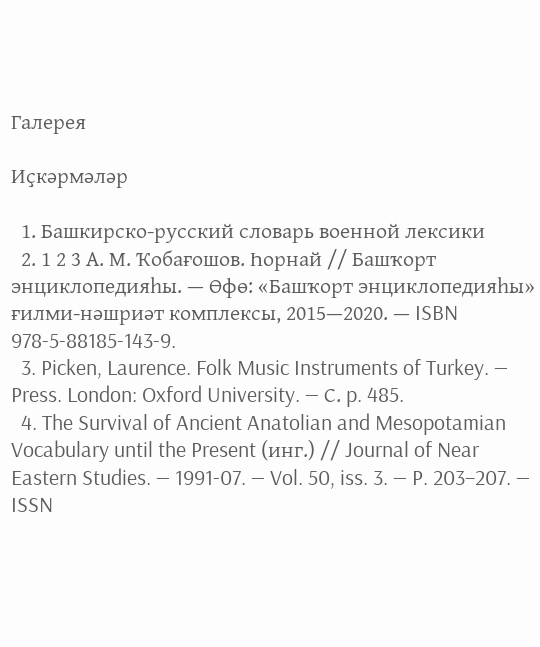Галерея

Иҫкәрмәләр

  1. Башкирско-русский словарь военной лексики
  2. 1 2 3 А. М. Ҡобағошов. Һорнай // Башҡорт энциклопедияһы. — Өфө: «Башҡорт энциклопедияһы» ғилми-нәшриәт комплексы, 2015—2020. — ISBN 978-5-88185-143-9.
  3. Picken, Laurence. Folk Music Instruments of Turkey. — Press. London: Oxford University. — С. p. 485.
  4. The Survival of Ancient Anatolian and Mesopotamian Vocabulary until the Present (инг.) // Journal of Near Eastern Studies. — 1991-07. — Vol. 50, iss. 3. — P. 203–207. — ISSN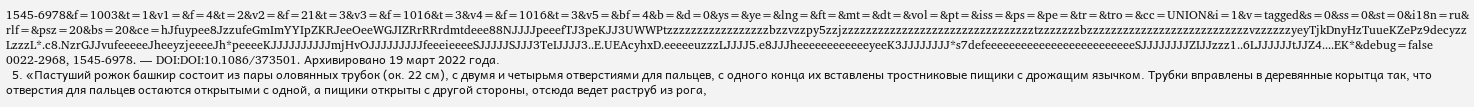1545-6978&f=1003&t=1&v1=&f=4&t=2&v2=&f=21&t=3&v3=&f=1016&t=3&v4=&f=1016&t=3&v5=&bf=4&b=&d=0&ys=&ye=&lng=&ft=&mt=&dt=&vol=&pt=&iss=&ps=&pe=&tr=&tro=&cc=UNION&i=1&v=tagged&s=0&ss=0&st=0&i18n=ru&rlf=&psz=20&bs=20&ce=hJfuypee8JzzufeGmImYYIpZKRJeeOeeWGJIZRrRRrdmtdeee88NJJJJpeeefTJ3peKJJ3UWWPtzzzzzzzzzzzzzzzzzbzzvzzpy5zzjzzzzzzzzzzzzzzzzzzzzzzzzzzzzzzzztzzzzzzzbzzzzzzzzzzzzzzzzzzzzzzzzzzzvzzzzzzyeyTjkDnyHzTuueKZePz9decyzzLzzzL*.c8.NzrGJJvufeeeeeJheeyzjeeeeJh*peeeeKJJJJJJJJJJmjHvOJJJJJJJJJfeeeieeeeSJJJJJSJJJ3TeIJJJJ3..E.UEAcyhxD.eeeeeuzzzLJJJJ5.e8JJJheeeeeeeeeeeeyeeK3JJJJJJJJ*s7defeeeeeeeeeeeeeeeeeeeeeeeeeSJJJJJJJJZIJJzzz1..6LJJJJJJtJJZ4....EK*&debug=false 0022-2968, 1545-6978. — DOI:DOI:10.1086/373501. Архивировано 19 март 2022 года.
  5. «Пастуший рожок башкир состоит из пары оловянных трубок (ок. 22 см), с двумя и четырьмя отверстиями для пальцев, с одного конца их вставлены тростниковые пищики с дрожащим язычком. Трубки вправлены в деревянные корытца так, что отверстия для пальцев остаются открытыми с одной, а пищики открыты с другой стороны, отсюда ведет раструб из рога,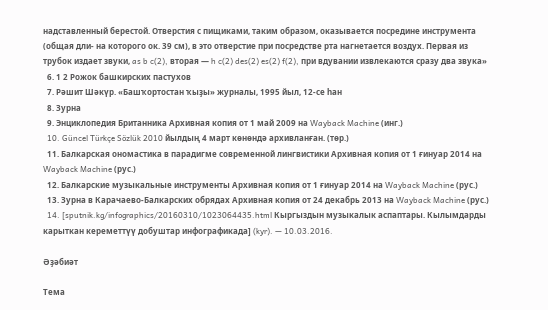надставленный берестой. Отверстия с пищиками, таким образом, оказывается посредине инструмента (общая дли- на которого ок. 39 см), в это отверстие при посредстве рта нагнетается воздух. Первая из трубок издает звуки, as b c(2), вторая — h c(2) des(2) es(2) f(2), при вдувании извлекаются сразу два звука»
  6. 1 2 Рожок башкирских пастухов
  7. Рәшит Шәкүр. «Башҡортостан ҡыҙы» журналы, 1995 йыл, 12-се һан
  8. Зурна
  9. Энциклопедия Британника Архивная копия от 1 май 2009 на Wayback Machine (инг.)
  10. Güncel Türkçe Sözlük 2010 йылдың 4 март көнөндә архивланған. (төр.)
  11. Балкарская ономастика в парадигме современной лингвистики Архивная копия от 1 ғинуар 2014 на Wayback Machine (рус.)
  12. Балкарские музыкальные инструменты Архивная копия от 1 ғинуар 2014 на Wayback Machine (рус.)
  13. Зурна в Карачаево-Балкарских обрядах Архивная копия от 24 декабрь 2013 на Wayback Machine (рус.)
  14. [sputnik.kg/infographics/20160310/1023064435.html Кыргыздын музыкалык аспаптары. Кылымдарды карыткан кереметтүү добуштар инфографикада] (kyr). — 10.03.2016.

Әҙәбиәт

Тема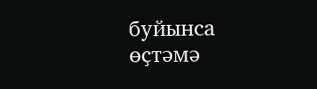буйынса өҫтәмә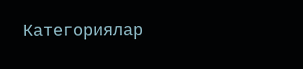Категориялар